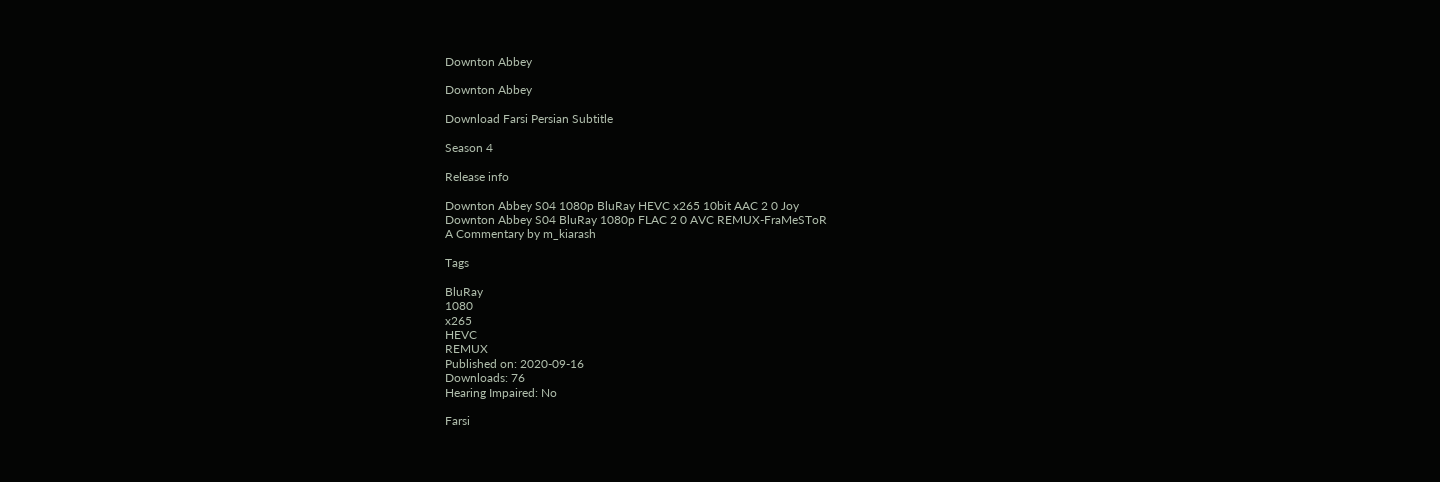Downton Abbey

Downton Abbey

Download Farsi Persian Subtitle

Season 4

Release info

Downton Abbey S04 1080p BluRay HEVC x265 10bit AAC 2 0 Joy
Downton Abbey S04 BluRay 1080p FLAC 2 0 AVC REMUX-FraMeSToR
A Commentary by m_kiarash

Tags

BluRay
1080
x265
HEVC
REMUX
Published on: 2020-09-16
Downloads: 76
Hearing Impaired: No

Farsi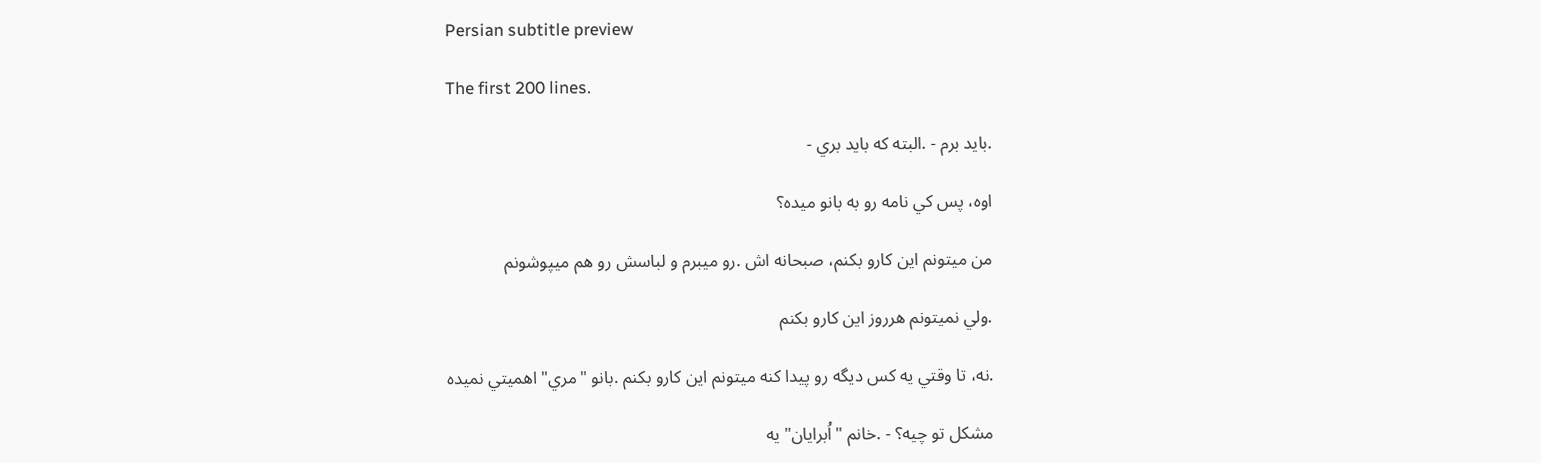Persian subtitle preview

The first 200 lines.

.بايد برم - .البته که بايد بري -

اوه، پس کي نامه رو به بانو ميده؟

من ميتونم اين کارو بکنم، صبحانه اش .رو ميبرم و لباسش رو هم ميپوشونم

.ولي نميتونم هرروز اين کارو بکنم

.نه، تا وقتي يه کس ديگه رو پيدا کنه ميتونم اين کارو بکنم .بانو "مري" اهميتي نميده

مشکل تو چيه؟ - .خانم "اُبرايان" يه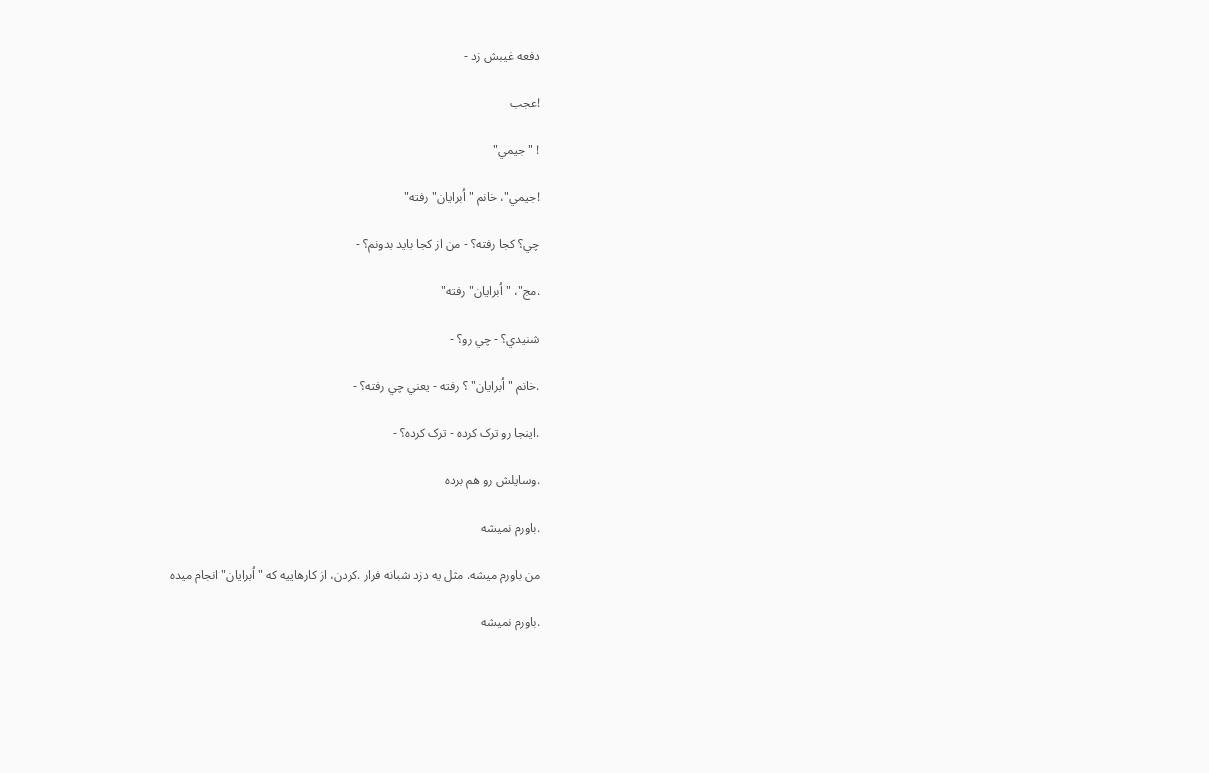دفعه غيبش زد -

!عجب

! "جيمي"

!جيمي"، خانم "اُبرايان" رفته"

چي؟ کجا رفته؟ - من از کجا بايد بدونم؟ -

.مج"، "اُبرايان" رفته"

شنيدي؟ - چي رو؟ -

.خانم "اُبرايان" ؟ رفته - يعني چي رفته؟ -

.اينجا رو ترک کرده - ترک کرده؟ -

.وسايلش رو هم برده

.باورم نميشه

من باورم ميشه. مثل يه دزد شبانه فرار .کردن، از کارهاييه که "اُبرايان" انجام ميده

.باورم نميشه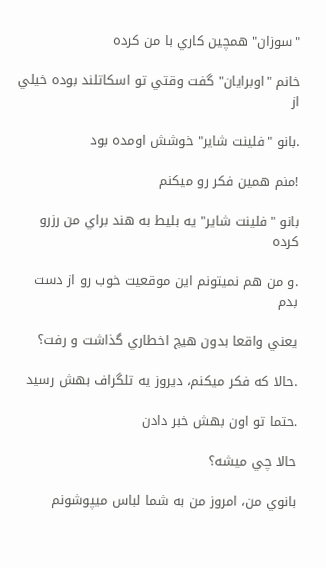"سوزان" همچين کاري با من کرده

خانم "اوبرايان" گفت وقتي تو اسکاتلند بوده خيلي از

.بانو "فلينت شاير" خوشش اومده بود

!منم همين فکر رو ميکنم

بانو "فلينت شاير" يه بليط به هند براي من رزرو کرده

.و من هم نميتونم اين موقعيت خوب رو از دست بدم

يعني واقعا بدون هيچ اخطاري گذاشت و رفت؟

.حالا که فکر ميکنم، ديروز يه تلگراف بهش رسيد

.حتما تو اون بهش خبر دادن

حالا چي ميشه؟

بانوي من، امروز من به شما لباس ميپوشونم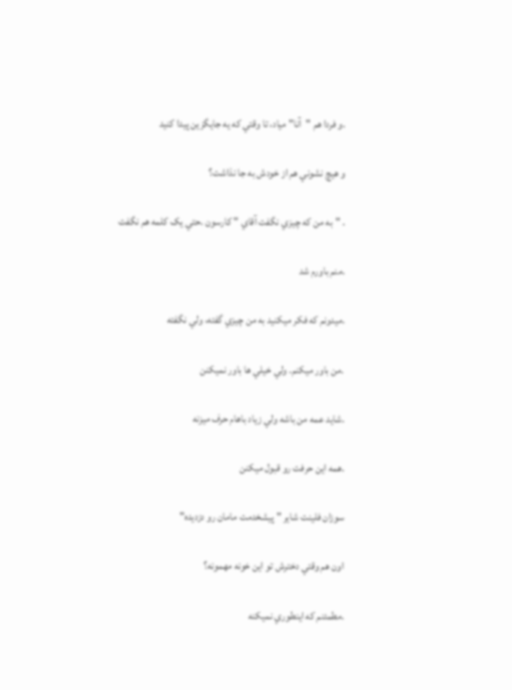.و فردا هم "آنا" مياد، تا وقتي که يه جايگزين پيدا کنيد

و هيچ نشوني هم از خودش به جا نذاشت؟

. "به من که چيزي نگفت آقاي " کارسون .حتي يک کلمه هم نگفت

.منم باورم شد

.ميدونم که فکر ميکنيد به من چيزي گفته، ولي نگفته

.من باور ميکنم. ولي خيلي ها باور نميکنن

.شايد عمه من باشه ولي زياد باهام حرف ميزنه

.همه اين حرفت رو قبول ميکنن

سوزان فلينت شاير " پيشخدمت مامان رو دزديده"

اون هم وقتي دخترش تو اين خونه مهمونه؟

.مطمئنم که اينطوري نميکنه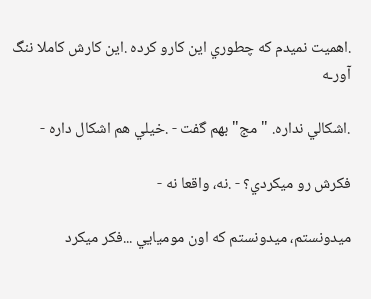.اهميت نميدم که چطوري اين کارو کرده .اين کارش کاملا ننگ آورـه

.اشکالي نداره. "مج" بهم گفت - .خيلي هم اشکال داره -

فکرش رو ميکردي؟ - .نه، واقعا نه -

ميدونستم، ميدونستم که اون موميايي ...فکر ميکرد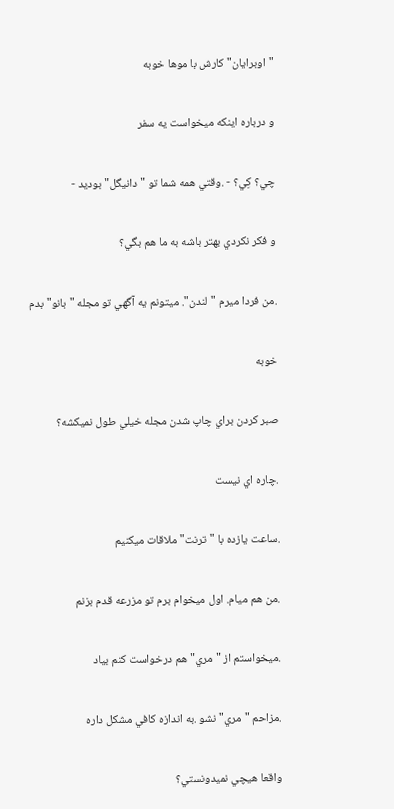"اوبرايان" کارش با موها خوبه

و درباره اينکه ميخواست يه سفر

چي؟ کِي؟ - .وقتي همه شما تو "دانيگل" بوديد -

و فکر نکردي بهتر باشه به ما هم بگي؟

.من فردا ميرم "لندن". ميتونم يه آگهي تو مجله "بانو" بدم

خوبه

صبر کردن براي چاپ شدن مجله خيلي طول نميکشه؟

.چاره اي نيست

.ساعت يازده با "ترنت" ملاقات ميکنيم

.من هم ميام. اول ميخوام برم تو مزرعه قدم بزنم

.ميخواستم از "مري" هم درخواست کنم بياد

.مزاحم "مري" نشو .به اندازه کافي مشکل داره

واقعا هيچي نميدونستي؟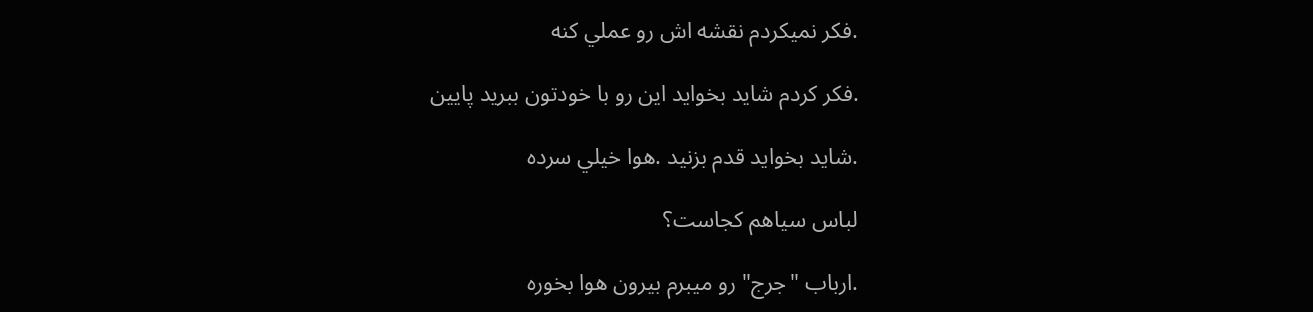.فکر نميکردم نقشه اش رو عملي کنه

.فکر کردم شايد بخوايد اين رو با خودتون ببريد پايين

.شايد بخوايد قدم بزنيد .هوا خيلي سرده

لباس سياهم کجاست؟

.ارباب "جرج" رو ميبرم بيرون هوا بخوره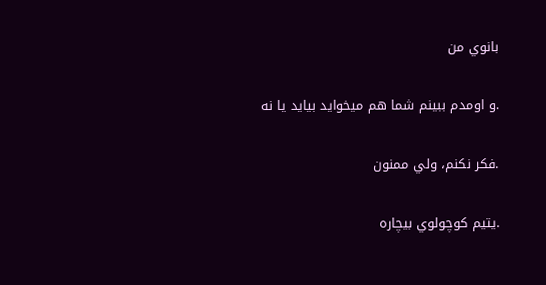بانوي من

.و اومدم ببينم شما هم ميخوايد بيايد يا نه

.فکر نکنم، ولي ممنون

.يتيم کوچولوي بيچاره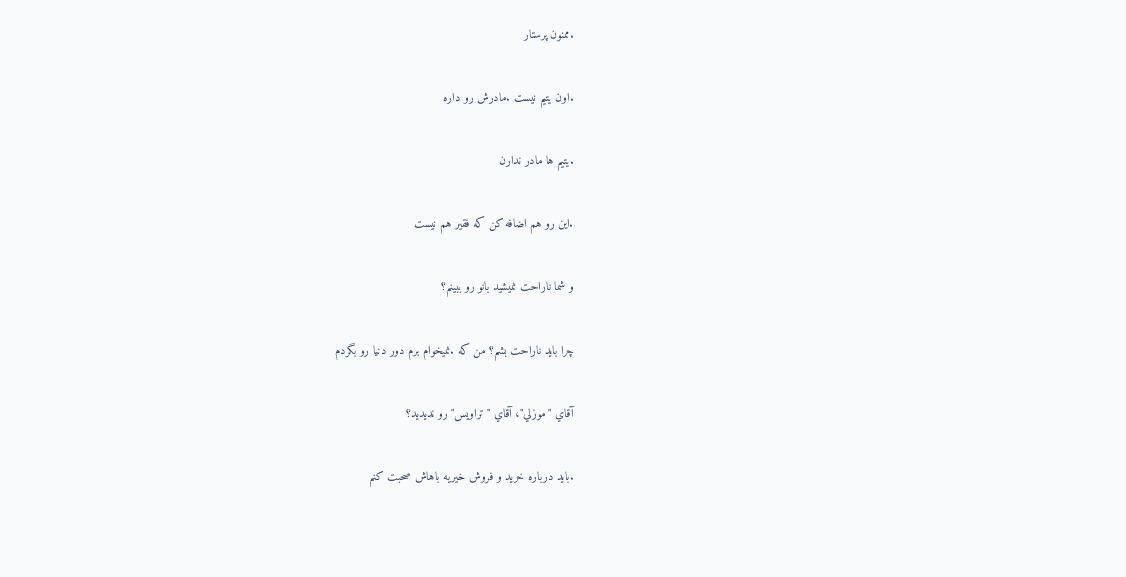.ممنون پرستار

.اون يتيم نيست .مادرش رو داره

.يتيم ها مادر ندارن

.اين رو هم اضافه کن که فقير هم نيست

و شما ناراحت نميشيد بانو رو ببينم؟

چرا بايد ناراحت بشم؟ من که .نميخوام برم دور دنيا رو بگردم

آقاي "موزلي"، آقاي "تراويس" رو نديديد؟

.بايد درباره خريد و فروش خيريه باهاش صحبت کنم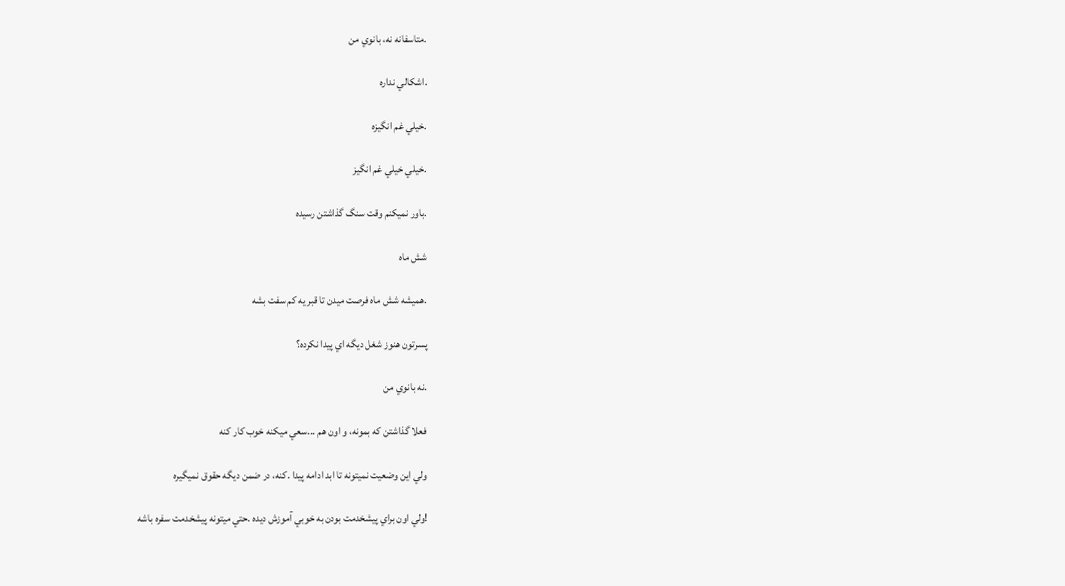.متاسفانه نه، بانوي من

.اشکالي نداره

.خيلي غم انگيزه

.خيلي خيلي غم انگيز

.باور نميکنم وقت سنگ گذاشتن رسيده

شش ماه

.هميشه شش ماه فرصت ميدن تا قبر يه کم سفت بشه

پسرتون هنوز شغل ديگه اي پيدا نکرده؟

.نه بانوي من

فعلا گذاشتن که بمونه، و اون هم ...سعي ميکنه خوب کار کنه

ولي اين وضعيت نميتونه تا ابد ادامه پيدا .کنه، در ضمن ديگه حقوق نميگيره

!ولي اون براي پيشخدمت بودن به خوبي آموزش ديده .حتي ميتونه پيشخدمت سفره باشه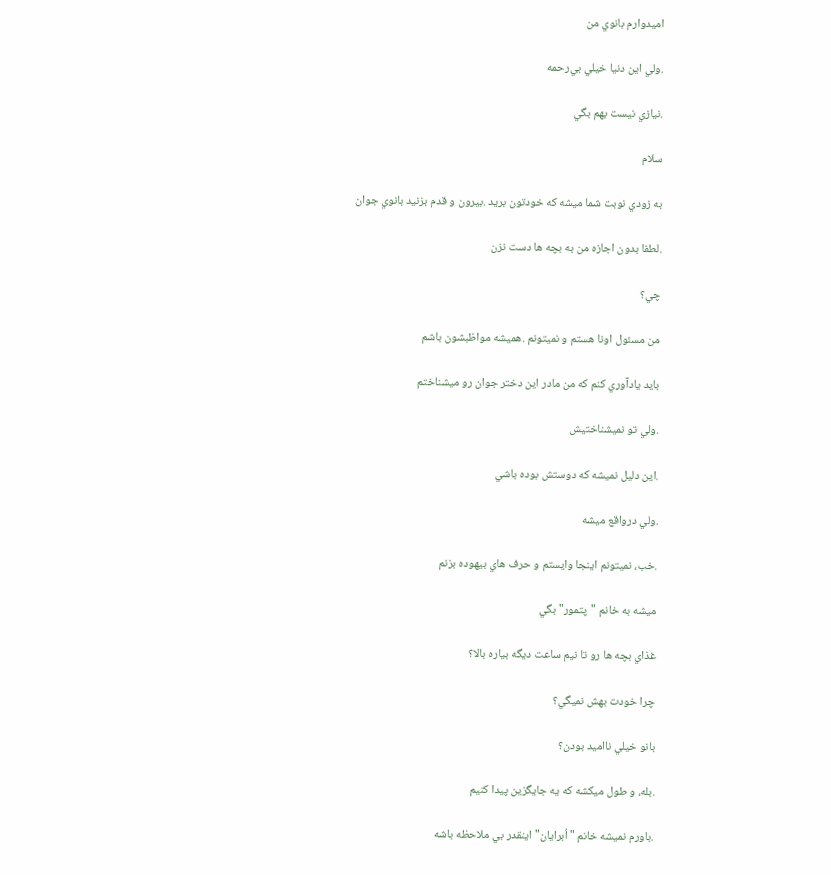اميدوارم بانوي من

.ولي اين دنيا خيلي بي‌رحمه

.نيازي نيست بهم بگي

سلام

به زودي نوبت شما ميشه که خودتون بريد .بيرون و قدم بزنيد بانوي جوان

.لطفا بدون اجازه من به بچه ها دست نزن

چي؟

من مسئول اونا هستم و نميتونم .هميشه مواظبشون باشم

بايد يادآوري کنم که من مادر اين دختر جوان رو ميشناختم

.ولي تو نميشناختيش

.اين دليل نميشه که دوستش بوده باشي

.ولي درواقع ميشه

.خب، نميتونم اينجا وايستم و حرف هاي بيهوده بزنم

ميشه به خانم "پتمور" بگي

غذاي بچه ها رو تا نيم ساعت ديگه بياره بالا؟

چرا خودت بهش نميگي؟

بانو خيلي نااميد بودن؟

.بله، و طول ميکشه که يه جايگزين پيدا کنيم

.باورم نميشه خانم "اُبرايان" اينقدر بي ملاحظه باشه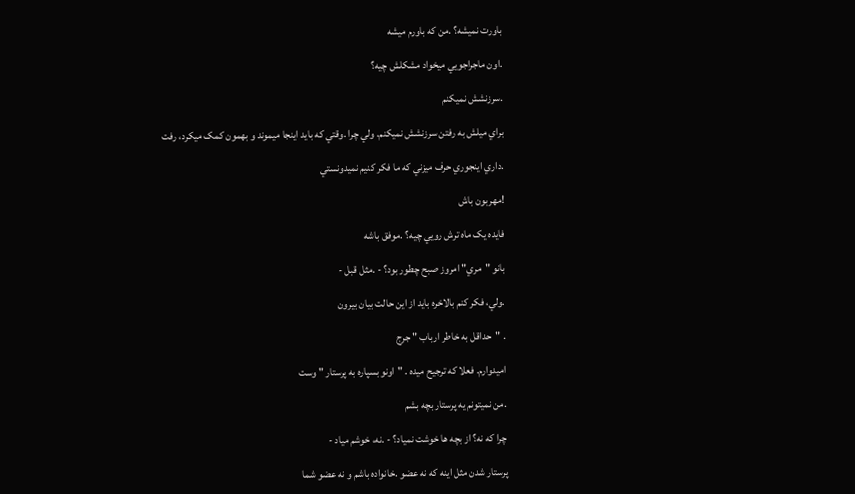باورت نميشه؟ .من که باورم ميشه

.اون ماجراجويي ميخواد مشکلش چيه؟

.سرزنشش نميکنم

براي ميلش به رفتن سرزنشش نميکنم. ولي چرا .وقتي که بايد اينجا ميموند و بهمون کمک ميکرد، رفت

.داري اينجوري حرف ميزني که ما فکر کنيم نميدونستي

!مهربون باش

فايده يک ماه ترش رويي چيه؟ .موفق باشه

بانو "مري" امروز صبح چطور بود؟ - .مثل قبل -

.ولي، فکر کنم بالاخره بايد از اين حالت بيان بيرون

. "حداقل به خاطر ارباب " جرج

اميدوارم. فعلا که ترجيح ميده . "اونو بسپاره به پرستار " وست

.من نميتونم يه پرستار بچه بشم

چرا که نه؟ از بچه ها خوشت نمياد؟ - .نه، خوشم مياد -

پرستار شدن مثل اينه که نه عضو .خانواده باشم و نه عضو شما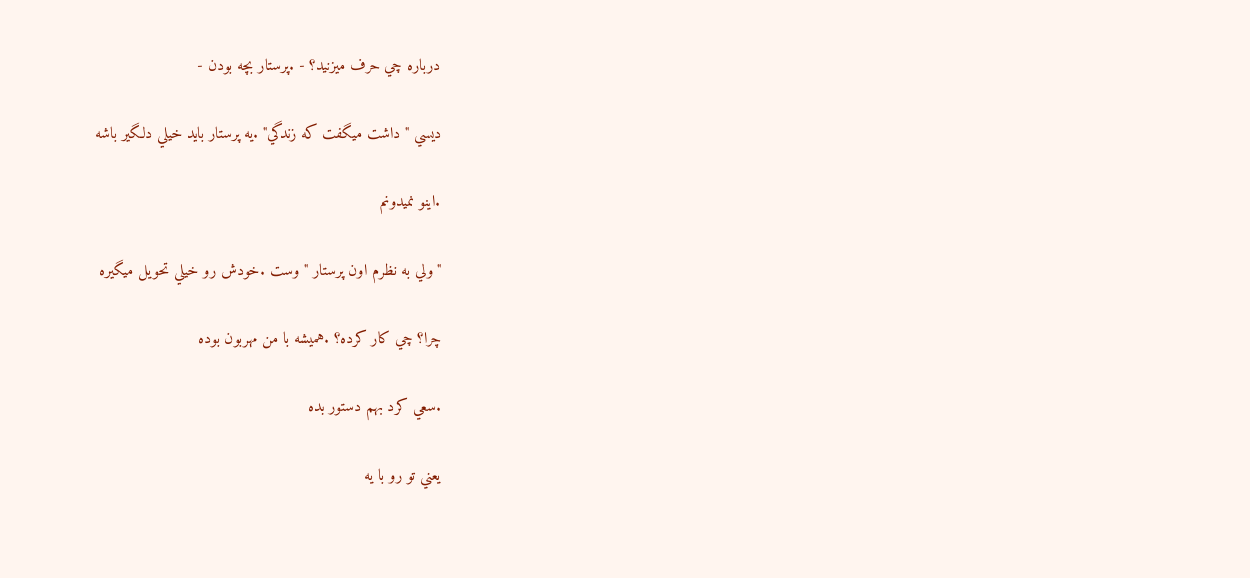درباره چي حرف ميزنيد؟ - .پرستار بچه بودن -

ديسي " داشت ميگفت که زندگي" .يه پرستار بايد خيلي دلگير باشه

.اينو نميدونم

"ولي به نظرم اون پرستار " وست .خودش رو خيلي تحويل ميگيره

چرا؟ چي کار کرده؟ .هميشه با من مهربون بوده

.سعي کرد بهم دستور بده

يعني تو رو با يه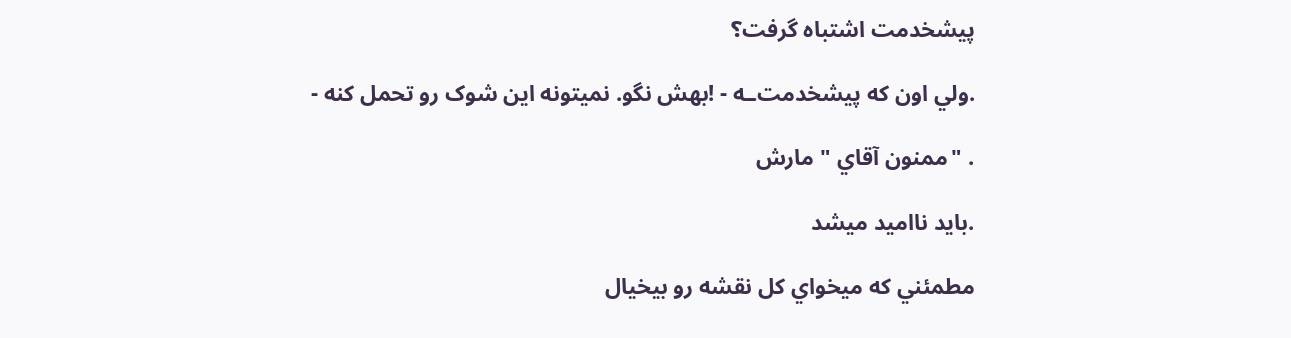پيشخدمت اشتباه گرفت؟

.ولي اون که پيشخدمت‌ـه - !بهش نگو. نميتونه اين شوک رو تحمل کنه -

. "ممنون آقاي " مارش

.بايد نااميد ميشد

مطمئني که ميخواي کل نقشه رو بيخيال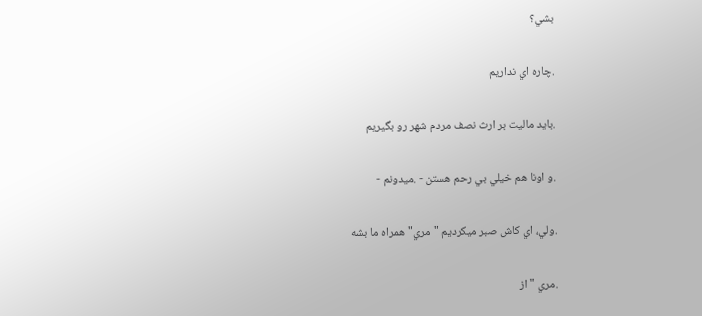بشي؟

.چاره اي نداريم

.بايد ماليت بر ارث نصف مردم شهر رو بگيريم

.و اونا هم خيلي بي رحم هستن - .ميدونم -

.ولي، اي کاش صبر ميکرديم "مري" همراه ما بشه

.مري " از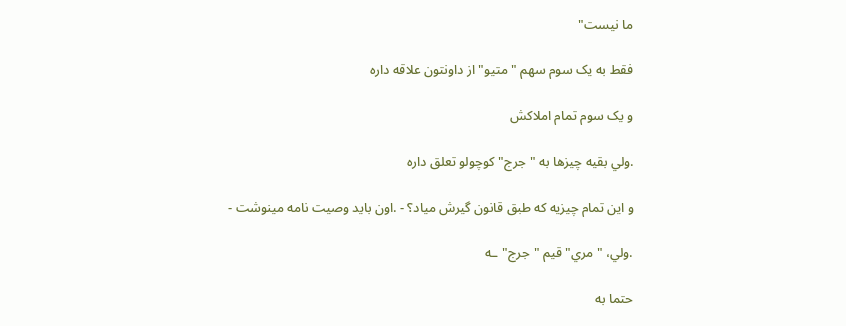ما نيست"

فقط به يک سوم سهم "متيو" از داونتون علاقه داره

و يک سوم تمام املاکش

.ولي بقيه چيزها به "جرج" کوچولو تعلق داره

و اين تمام چيزيه که طبق قانون گيرش مياد؟ - .اون بايد وصيت نامه مينوشت -

.ولي، "مري" قيم "جرج"ـه

حتما به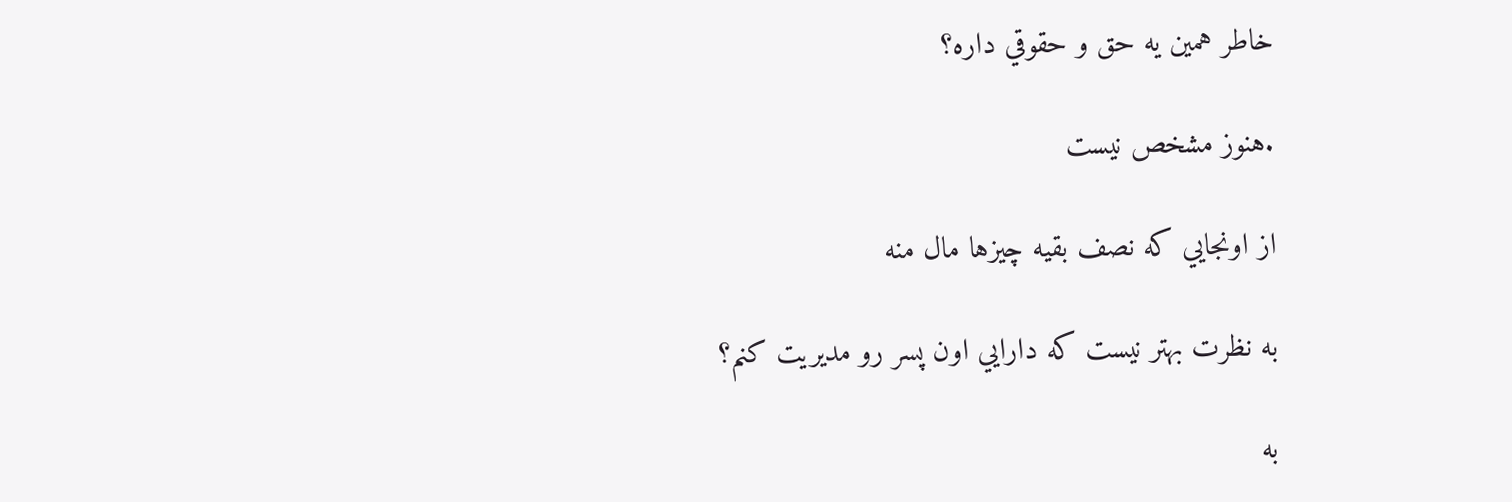خاطر همين يه حق و حقوقي داره؟

.هنوز مشخص نيست

از اونجايي که نصف بقيه چيزها مال منه

به نظرت بهتر نيست که دارايي اون پسر رو مديريت کنم؟

به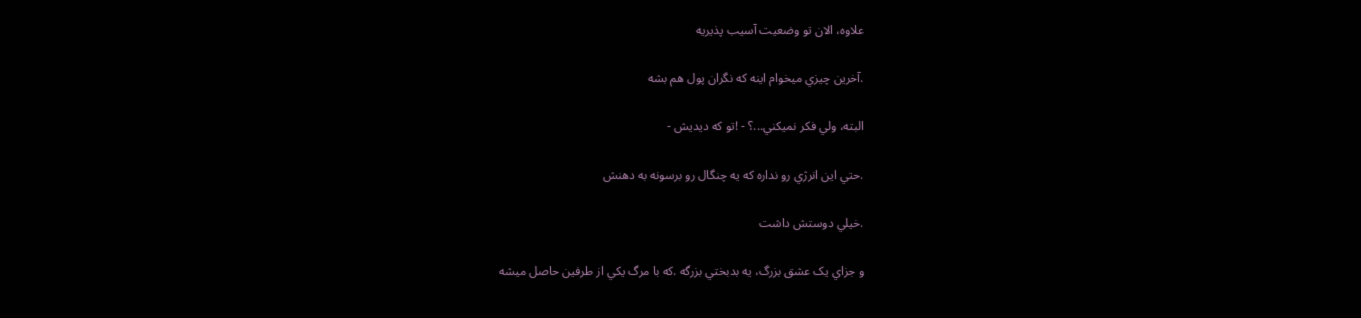علاوه، الان تو وضعيت آسيب پذيريه

.آخرين چيزي ميخوام اينه که نگران پول هم بشه

البته، ولي فکر نميکني...؟ - !تو که ديديش -

.حتي اين انرژي رو نداره که يه چنگال رو برسونه به دهنش

.خيلي دوستش داشت

و جزاي يک عشق بزرگ، يه بدبختي بزرگه .که با مرگ يکي از طرفين حاصل ميشه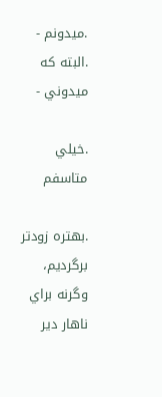.ميدونم - .البته که ميدوني -

.خيلي متاسفم

.بهتره زودتر برگرديم، وگرنه براي ناهار دير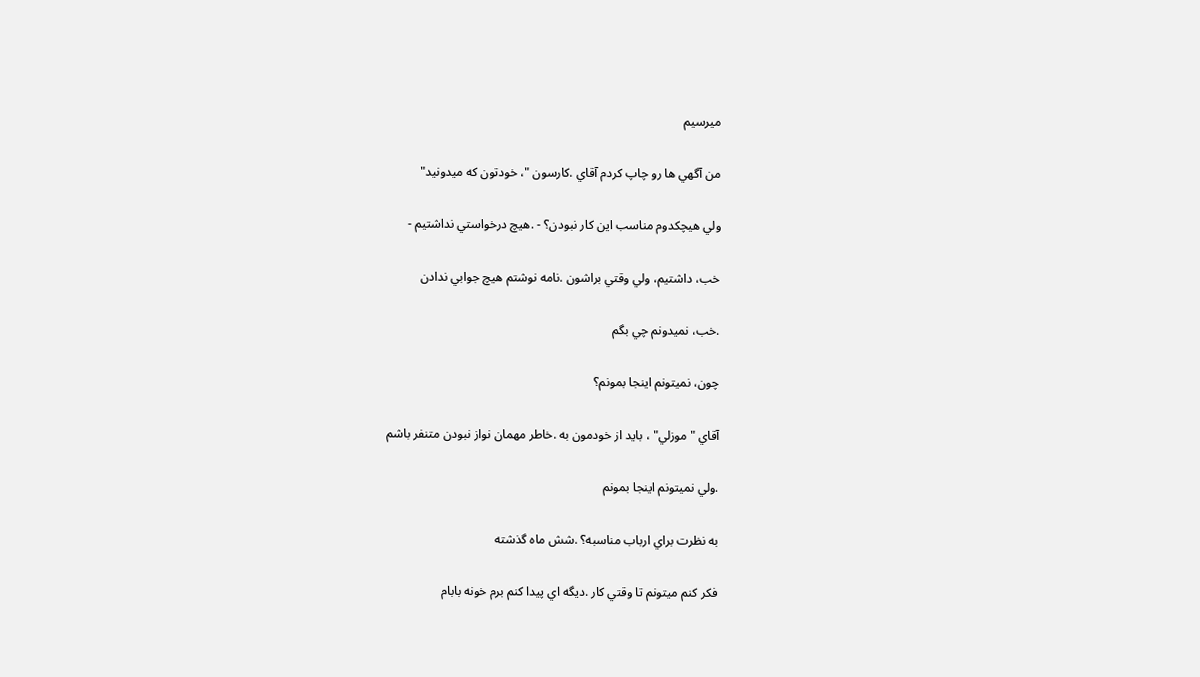ميرسيم

من آگهي ها رو چاپ کردم آقاي .کارسون "، خودتون که ميدونيد"

ولي هيچکدوم مناسب اين کار نبودن؟ - .هيچ درخواستي نداشتيم -

خب، داشتيم، ولي وقتي براشون .نامه نوشتم هيچ جوابي ندادن

.خب، نميدونم چي بگم

چون، نميتونم اينجا بمونم؟

آقاي "موزلي" ، بايد از خودمون به .خاطر مهمان نواز نبودن متنفر باشم

.ولي نميتونم اينجا بمونم

به نظرت براي ارباب مناسبه؟ .شش ماه گذشته

فکر کنم ميتونم تا وقتي کار .ديگه اي پيدا کنم برم خونه بابام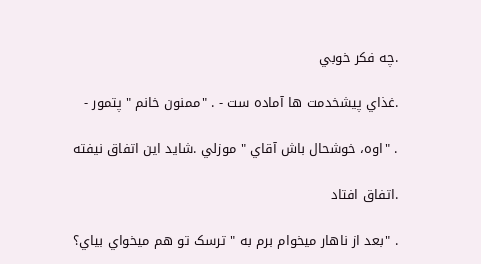.چه فکر خوبي

.غذاي پيشخدمت ها آماده ست - . "ممنون خانم " پتمور -

. "اوه، خوشحال باش آقاي " موزلي .شايد اين اتفاق نيفته

.اتفاق افتاد

. "بعد از ناهار ميخوام برم به " ترسک تو هم ميخواي بياي؟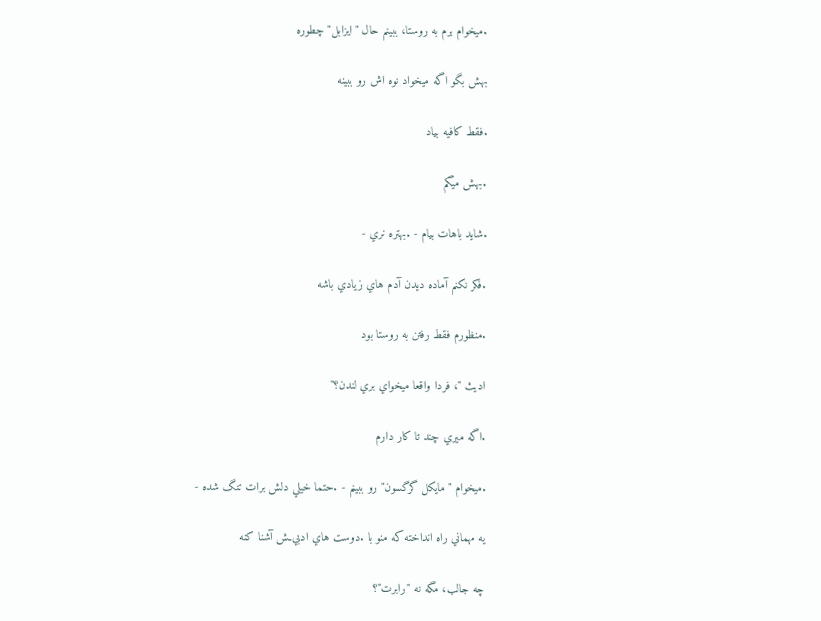.ميخوام برم به روستا، ببينم حال "ايزابل" چطوره

بهش بگو اگه ميخواد نوه اش رو ببينه

.فقط کافيه بياد

.بهش ميگم

.شايد باهات بيام - .بهتره نري -

.فکر نکنم آماده ديدن آدم هاي زيادي باشه

.منظورم فقط رفتن به روستا بود

اديث "، فردا واقعا ميخواي بري لندن؟"

.اگه ميري چند تا کار دارم

.ميخوام "مايکل گرگسون" رو ببينم - .حتما خيلي دلش برات تنگ شده -

يه مهماني راه انداخته که منو با .دوست هاي ادبي‌ـش آشنا کنه

چه جالب، مگه نه "رابرت"؟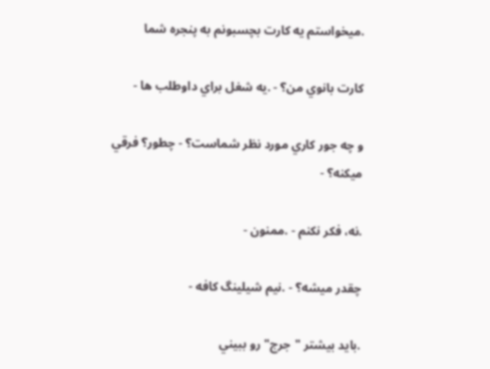.ميخواستم يه کارت بچسبونم به پنجره شما

کارت بانوي من؟ - .يه شغل براي داوطلب ها -

و چه جور کاري مورد نظر شماست؟ - چطور؟ فرقي ميکنه؟ -

.نه، فکر نکنم - .ممنون -

چقدر ميشه؟ - .نيم شيلينگ کافه -

.بايد بيشتر "جرج" رو ببيني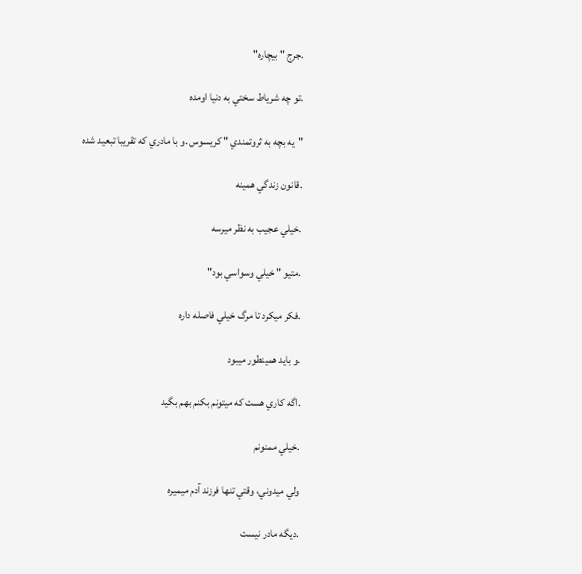.جرج " بيچاره"

.تو چه شرياط سختي به دنيا اومده

"يه بچه به ثروتمندي " کريسوس .و با مادري که تقريبا تبعيد شده

.قانون زندگي همينه

.خيلي عجيب به نظر ميرسه

.متيو " خيلي وسواسي بود"

.فکر ميکرد تا مرگ خيلي فاصله داره

.و بايد همينطور ميبود

.اگه کاري هست که ميتونم بکنم بهم بگيد

.خيلي ممنونم

ولي ميدوني، وقتي تنها فرزند آدم ميميره

.ديگه مادر نيست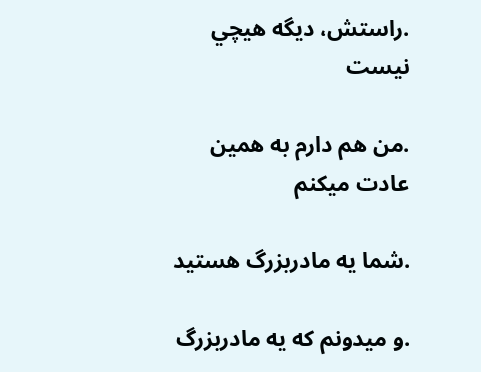.راستش، ديگه هيچي نيست

.من هم دارم به همين عادت ميکنم

.شما يه مادربزرگ هستيد

.و ميدونم که يه مادربزرگ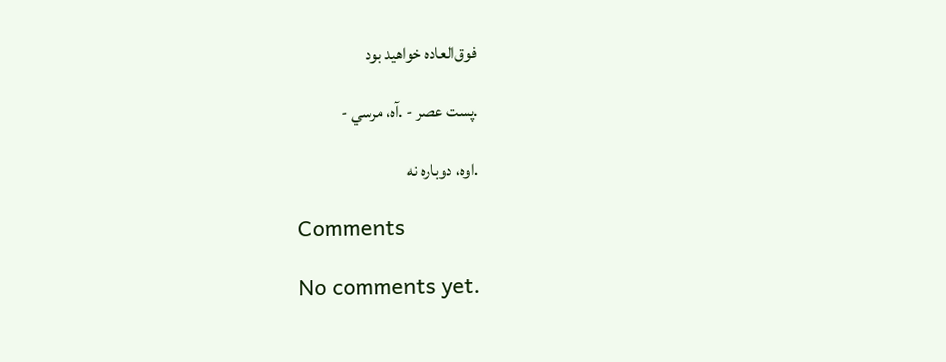فوق‌العاده خواهيد بود

.پست عصر - .آه، مرسي -

.اوه، دوباره نه

Comments

No comments yet.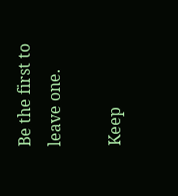Be the first to leave one.

Keep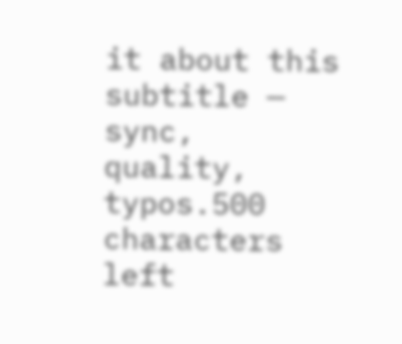it about this subtitle — sync, quality, typos.500 characters left